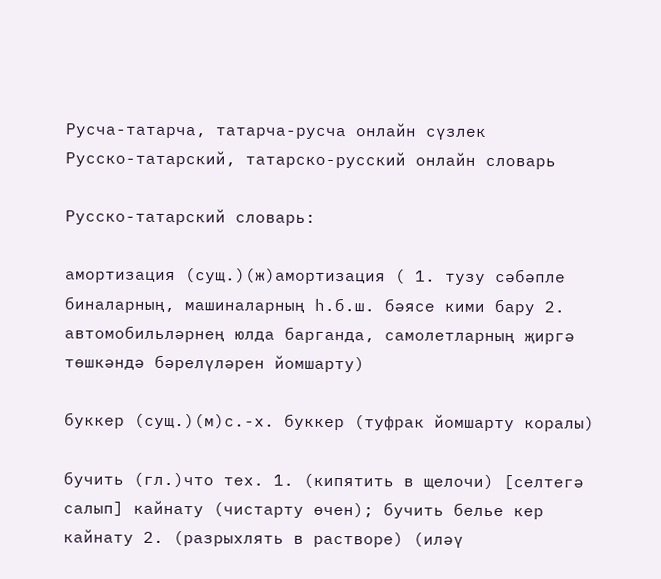Русча-татарча, татарча-русча онлайн сүзлек
Русско-татарский, татарско-русский онлайн словарь

Русско-татарский словарь:

амортизация (сущ.)(ж)амортизация ( 1. тузу сәбәпле биналарның, машиналарның һ.б.ш. бәясе кими бару 2. автомобильләрнең юлда барганда, самолетларның җиргә төшкәндә бәрелүләрен йомшарту)

буккер (сущ.)(м)с.-х. буккер (туфрак йомшарту коралы)

бучить (гл.)что тех. 1. (кипятить в щелочи) [селтегә салып] кайнату (чистарту өчен); бучить белье кер кайнату 2. (разрыхлять в растворе) (иләү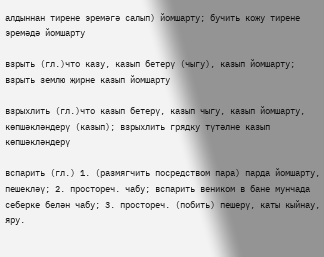алдыннан тирене эремәгә салып) йомшарту; бучить кожу тирене эремәдә йомшарту

взрыть (гл.)что казу, казып бетерү (чыгу), казып йомшарту; взрыть землю җирне казып йомшарту

взрыхлить (гл.)что казып бетерү, казып чыгу, казып йомшарту, көпшәкләндерү (казып); взрыхлить грядку түтәлне казып көпшәкләндерү

вспарить (гл.) 1. (размягчить посредством пара) парда йомшарту, пешекләү; 2. простореч. чабу; вспарить веником в бане мунчада себерке белән чабу; 3. простореч. (побить) пешерү, каты кыйнау, яру.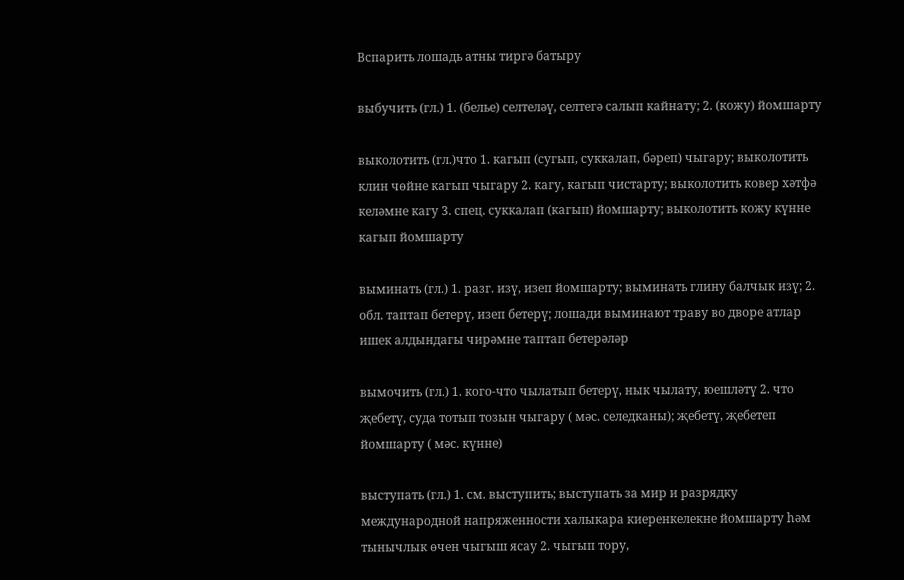Вспарить лошадь атны тиргә батыру

выбучить (гл.) 1. (белье) селтеләү, селтегә салып кайнату; 2. (кожу) йомшарту

выколотить (гл.)что 1. кагып (сугып, суккалап, бәреп) чыгару; выколотить клин чөйне кагып чыгару 2. кагу, кагып чистарту; выколотить ковер хәтфә келәмне кагу 3. спец. суккалап (кагып) йомшарту; выколотить кожу күнне кагып йомшарту

выминать (гл.) 1. разг. изү, изеп йомшарту; выминать глину балчык изү; 2. обл. таптап бетерү, изеп бетерү; лошади выминают траву во дворе атлар ишек алдындагы чирәмне таптап бетерәләр

вымочить (гл.) 1. кого-что чылатып бетерү, нык чылату, юешләтү 2. что җебетү, суда тотып тозын чыгару ( мәс. селедканы); җебетү, җебетеп йомшарту ( мәс. күнне)

выступать (гл.) 1. см. выступить; выступать за мир и разрядку международной напряженности халыкара киеренкелекне йомшарту һәм тынычлык өчен чыгыш ясау 2. чыгып тору,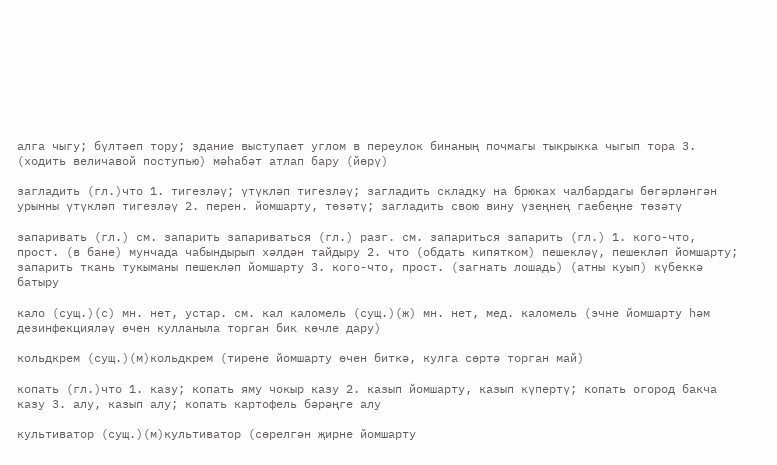алга чыгу; бүлтәеп тору; здание выступает углом в переулок бинаның почмагы тыкрыкка чыгып тора 3. (ходить величавой поступью) мәһабәт атлап бару (йөрү)

загладить (гл.)что 1. тигезләү; үтүкләп тигезләү; загладить складку на брюках чалбардагы бөгәрләнгән урынны үтүкләп тигезләү 2. перен. йомшарту, төзәтү; загладить свою вину үзеңнең гаебеңне төзәтү

запаривать (гл.) см. запарить запариваться (гл.) разг. см. запариться запарить (гл.) 1. кого-что, прост. (в бане) мунчада чабындырып хәлдән тайдыру 2. что (обдать кипятком) пешекләү, пешекләп йомшарту; запарить ткань тукыманы пешекләп йомшарту 3. кого-что, прост. (загнать лошадь) (атны куып) күбеккә батыру

кало (сущ.)(с) мн. нет, устар. см. кал каломель (сущ.)(ж) мн. нет, мед. каломель (эчне йомшарту һәм дезинфекцияләү өчен кулланыла торган бик көчле дару)

кольдкрем (сущ.)(м)кольдкрем (тирене йомшарту өчен биткә, кулга сөртә торган май)

копать (гл.)что 1. казу; копать яму чокыр казу 2. казып йомшарту, казып күпертү; копать огород бакча казу 3. алу, казып алу; копать картофель бәрәңге алу

культиватор (сущ.)(м)культиватор (сөрелгән җирне йомшарту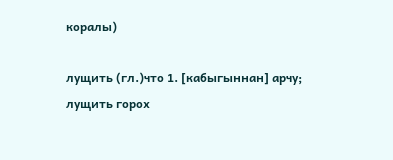коралы)

лущить (гл.)что 1. [кабыгыннан] арчу; лущить горох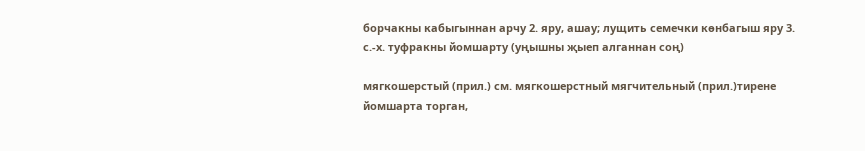борчакны кабыгыннан арчу 2. яру, ашау; лущить семечки көнбагыш яру 3. с.-х. туфракны йомшарту (уңышны җыеп алганнан соң)

мягкошерстый (прил.) см. мягкошерстный мягчительный (прил.)тирене йомшарта торган,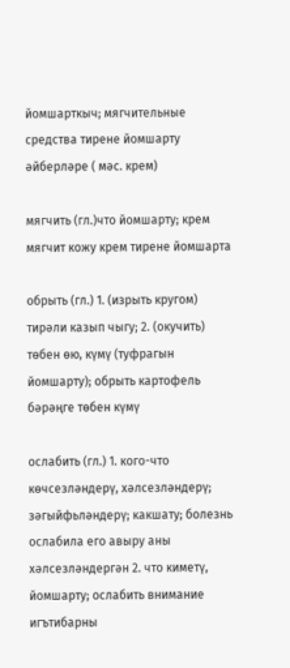йомшарткыч; мягчительные средства тирене йомшарту әйберләре ( мәс. крем)

мягчить (гл.)что йомшарту; крем мягчит кожу крем тирене йомшарта

обрыть (гл.) 1. (изрыть кругом) тирәли казып чыгу; 2. (окучить) төбен өю, күмү (туфрагын йомшарту); обрыть картофель бәрәңге төбен күмү

ослабить (гл.) 1. кого-что көчсезләндерү, хәлсезләндерү; зәгыйфьләндерү; какшату; болезнь ослабила его авыру аны хәлсезләндергән 2. что киметү, йомшарту; ослабить внимание игътибарны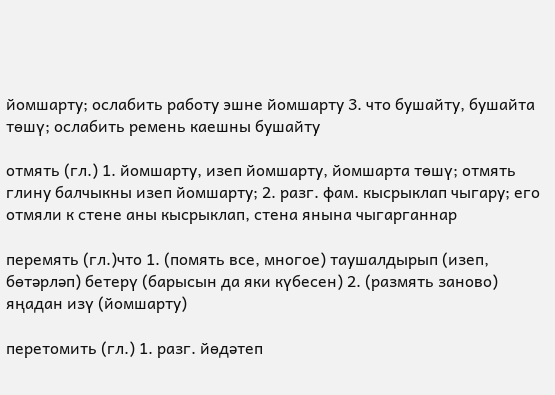йомшарту; ослабить работу эшне йомшарту 3. что бушайту, бушайта төшү; ослабить ремень каешны бушайту

отмять (гл.) 1. йомшарту, изеп йомшарту, йомшарта төшү; отмять глину балчыкны изеп йомшарту; 2. разг. фам. кысрыклап чыгару; его отмяли к стене аны кысрыклап, стена янына чыгарганнар

перемять (гл.)что 1. (помять все, многое) таушалдырып (изеп, бөтәрләп) бетерү (барысын да яки күбесен) 2. (размять заново) яңадан изү (йомшарту)

перетомить (гл.) 1. разг. йөдәтеп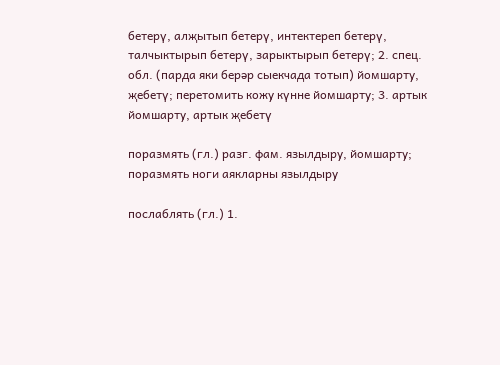бетерү, алҗытып бетерү, интектереп бетерү, талчыктырып бетерү, зарыктырып бетерү; 2. спец. обл. (парда яки берәр сыекчада тотып) йомшарту, җебетү; перетомить кожу күнне йомшарту; 3. артык йомшарту, артык җебетү

поразмять (гл.) разг. фам. язылдыру, йомшарту; поразмять ноги аякларны язылдыру

послаблять (гл.) 1.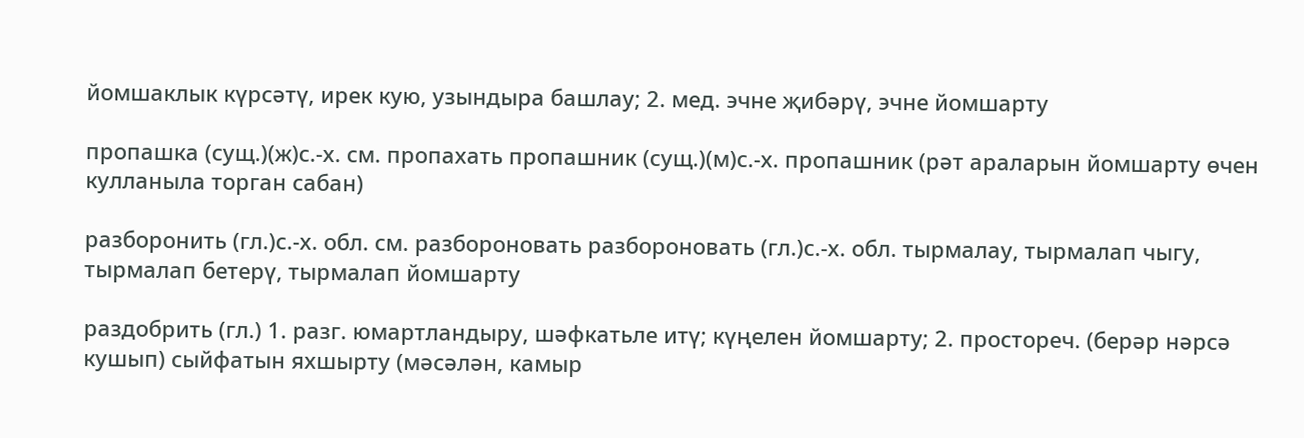йомшаклык күрсәтү, ирек кую, узындыра башлау; 2. мед. эчне җибәрү, эчне йомшарту

пропашка (сущ.)(ж)с.-х. см. пропахать пропашник (сущ.)(м)с.-х. пропашник (рәт араларын йомшарту өчен кулланыла торган сабан)

разборонить (гл.)с.-х. обл. см. разбороновать разбороновать (гл.)с.-х. обл. тырмалау, тырмалап чыгу, тырмалап бетерү, тырмалап йомшарту

раздобрить (гл.) 1. разг. юмартландыру, шәфкатьле итү; күңелен йомшарту; 2. простореч. (берәр нәрсә кушып) сыйфатын яхшырту (мәсәлән, камыр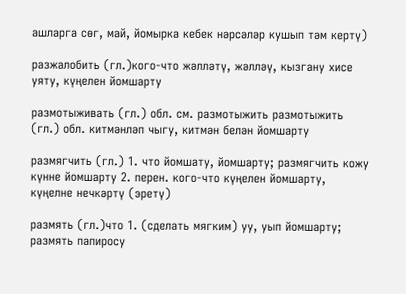ашларга сөг, май, йомырка кебек нәрсәләр кушып тәм кертү)

разжалобить (гл.)кого-что жәлләтү, жәлләү, кызгану хисе уяту, күңелен йомшарту

размотыживать (гл.) обл. см. размотыжить размотыжить (гл.) обл. китмәнләп чыгу, китмән белән йомшарту

размягчить (гл.) 1. что йомшату, йомшарту; размягчить кожу күнне йомшарту 2. перен. кого-что күңелен йомшарту, күңелне нечкәртү (эретү)

размять (гл.)что 1. (сделать мягким) уу, уып йомшарту; размять папиросу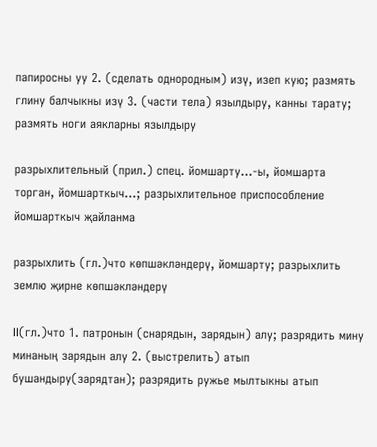папиросны уу 2. (сделать однородным) изү, изеп кую; размять глину балчыкны изү 3. (части тела) язылдыру, канны тарату; размять ноги аякларны язылдыру

разрыхлительный (прил.) спец. йомшарту...-ы, йомшарта торган, йомшарткыч...; разрыхлительное приспособление йомшарткыч җайланма

разрыхлить (гл.)что көпшәкләндерү, йомшарту; разрыхлить землю җирне көпшәкләндерү

II(гл.)что 1. патронын (снарядын, зарядын) алу; разрядить мину минаның зарядын алу 2. (выстрелить) атып бушандыру(зарядтан); разрядить ружье мылтыкны атып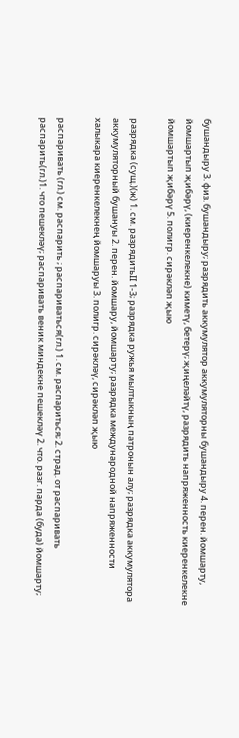бушандыру 3. физ. бушандыру; разрядить аккумулятор аккумуляторны бушандыру 4. перен. йомшарту, йомшартып җибәрү, (киеренкелекне) киметү, бетерү; җиңеләйтү, разрядить напряженность киеренкелекне йомшартып җибәрү 5. полигр. сирәкләп җыю

разрядка (сущ.)(ж) 1. см. разрядитьII 1-3; разрядка ружья мылтыкның патронын алу; разрядка аккумулятора аккумуляторный бушануы 2. перен. йомшару, йомшарту; разрядка международной напряженности халыкара киеренкелекнең йомшаруы 3. полигр. сирәкләү, сирәкләп җыю

распаривать (гл.) см. распарить ; распариваться(гл.) 1. см. распариться; 2. страд. от распаривать распарить(гл.)1. что пешекләү; распаривать веник миндекне пешекләү 2. что. разг. парда (буда) йомшарту;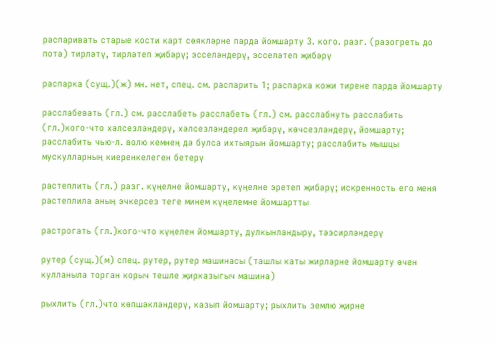распаривать старые кости карт сөякләрне парда йомшарту 3. кого. разг. (разогреть до пота) тирләтү, тирләтеп җибәрү; эсселәндерү, эсселәтеп җибәрү

распарка (сущ.)(ж) мн. нет, спец. см. распарить 1; распарка кожи тирене парда йомшарту

расслабевать (гл.) см. расслабеть расслабеть (гл.) см. расслабнуть расслабить (гл.)кого-что хәлсезләндерү, хәлсезләндерел җибәрү, көчсезләндерү, йомшарту; расслабить чью-л. волю кемнең дә булса ихтыярын йомшарту; расслабить мышцы мускулларның киеренкелеген бетерү

растеплить (гл.) разг. күңелне йомшарту, күңелне эретеп җибәрү; искренность его меня растеплила аның эчкерсез теге минем күңелемне йомшартты

растрогать (гл.)кого-что күңелен йомшарту, дулкынландыру, тәэсирләндерү

рутер (сущ.)(м) спец. рутер, рутер машинасы (ташлы каты жирләрне йомшарту өчен кулланыла торган корыч тешле җирказыгыч машина)

рыхлить (гл.)что көпшәкләндерү, казып йомшарту; рыхлить землю җирне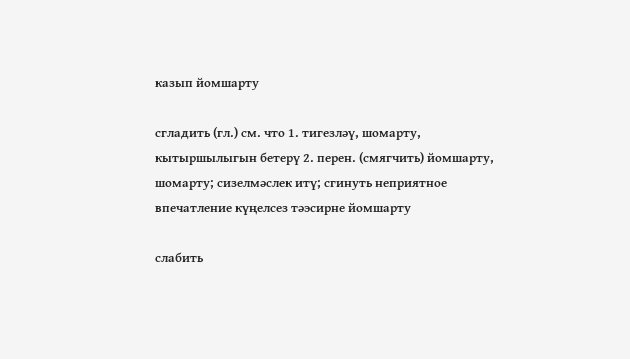казып йомшарту

сгладить (гл.) см. что 1. тигезләү, шомарту, кытыршылыгын бетерү 2. перен. (смягчить) йомшарту, шомарту; сизелмәслек итү; сгинуть неприятное впечатление күңелсез тәэсирне йомшарту

слабить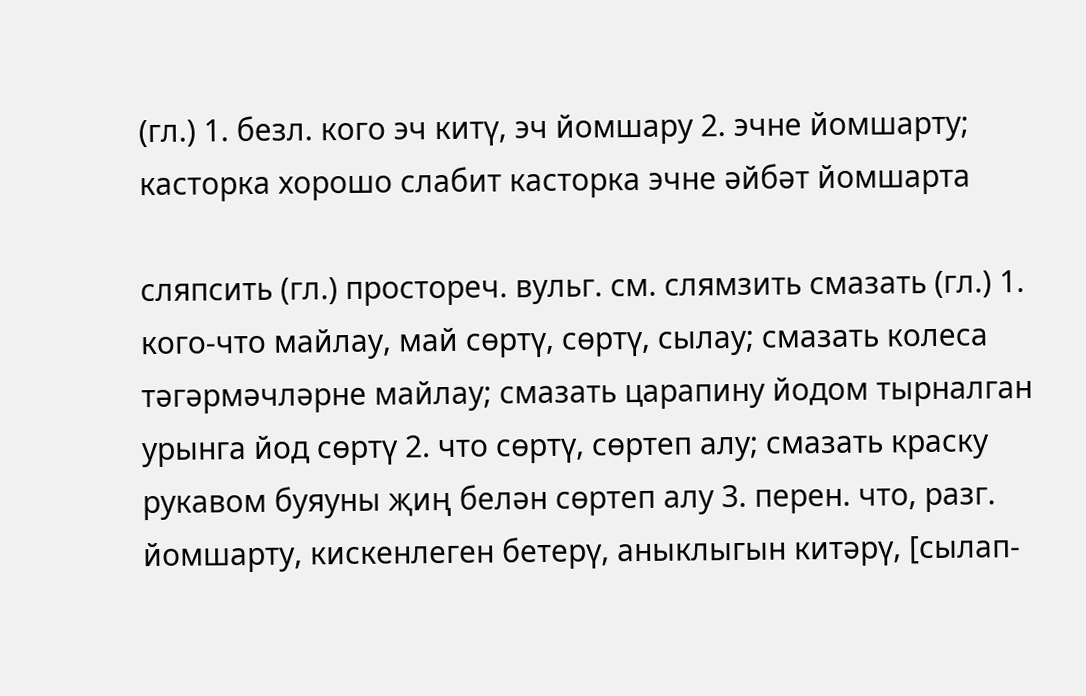(гл.) 1. безл. кого эч китү, эч йомшару 2. эчне йомшарту; касторка хорошо слабит касторка эчне әйбәт йомшарта

сляпсить (гл.) простореч. вульг. см. слямзить смазать (гл.) 1. кого-что майлау, май сөртү, сөртү, сылау; смазать колеса тәгәрмәчләрне майлау; смазать царапину йодом тырналган урынга йод сөртү 2. что сөртү, сөртеп алу; смазать краску рукавом буяуны җиң белән сөртеп алу 3. перен. что, разг. йомшарту, кискенлеген бетерү, аныклыгын китәрү, [сылап-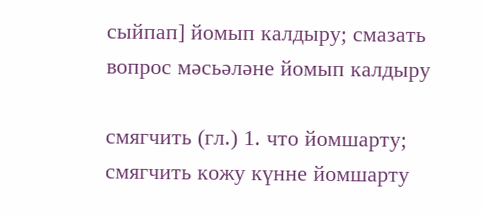сыйпап] йомып калдыру; смазать вопрос мәсьәләне йомып калдыру

смягчить (гл.) 1. что йомшарту; смягчить кожу күнне йомшарту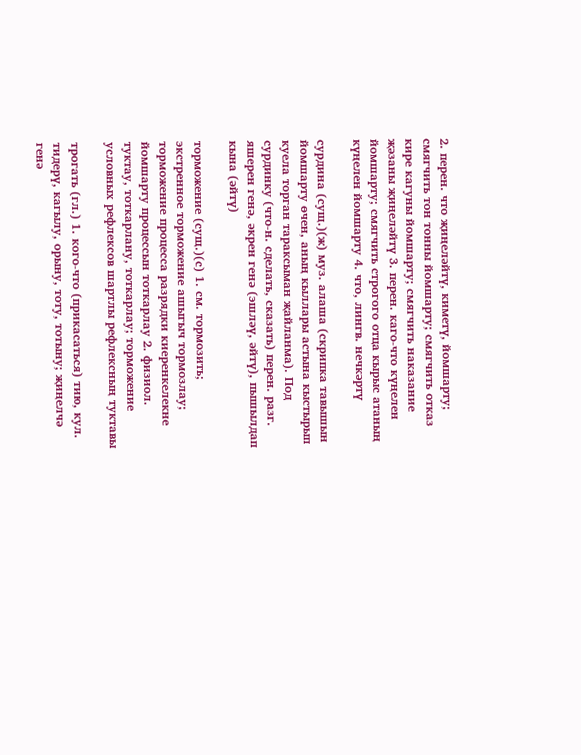2. перен. что җиңеләйтү, киметү, йомшарту; смягчить тон тонны йомшарту; смягчить отказ кире кагуны йомшарту; смягчить наказание җәзаны җиңеләйтү 3. перен. каго-что күңелен йомшарту; смягчить строгого отца кырыс атаның күңелен йомшарту 4. что, лингв. нечкәртү

сурдина (сущ.)(ж) муз. алаша (скрипка тавышын йомшарту өчен, аның кыллары астына кыстырып куела торган тараксыман җайланма). Под сурдинку (что-н. сделать, сказать) перен. разг. яшерен генә, әкрен генә (эшләү, әйтү), пышылдап кына (әйтү)

торможение (сущ.)(с) 1. см. тормозить; экстренное торможение ашыгыч тормозлау; торможение процесса разрядки киеренкелекне йомшарту процессын тоткарлау 2. физиол. туктау, тоткарлану, тоткарлау; торможение условных рефлексов шартлы рефлексның туктавы

трогать (гл.) 1. кого-что (прикасаться) тию, кул. тидерү, кагылу, орыну, тоту, тотыну; җиңелчә генә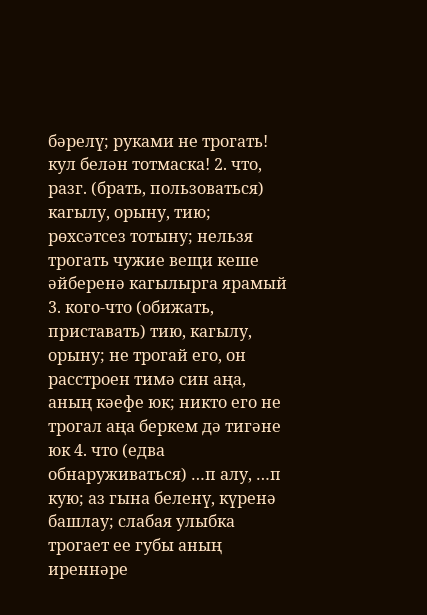бәрелү; руками не трогать! кул белән тотмаска! 2. что, разг. (брать, пользоваться) кагылу, орыну, тию; рөхсәтсез тотыну; нельзя трогать чужие вещи кеше әйберенә кагылырга ярамый 3. кого-что (обижать, приставать) тию, кагылу, орыну; не трогай его, он расстроен тимә син аңа, аның кәефе юк; никто его не трогал аңа беркем дә тигәне юк 4. что (едва обнаруживаться) …п алу, …п кую; аз гына беленү, күренә башлау; слабая улыбка трогает ее губы аның иреннәре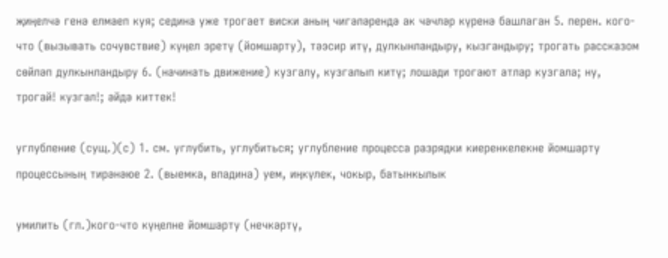җиңелчә генә елмаеп куя; седина уже трогает виски аның чигәләрендә ак чәчләр күренә башлаган 5. перен. кого-что (вызывать сочувствие) күңел эретү (йомшарту), тәэсир итү, дулкынландыру, кызгандыру; трогать рассказом сөйләп дулкынландыру 6. (начинать движение) кузгалу, кузгалып китү; лошади трогают атлар кузгала; ну, трогай! кузгал!; әйдә киттек!

углубление (сущ.)(с) 1. см. углубить, углубиться; углубление процесса разрядки киеренкелекне йомшарту процессының тирәнәюе 2. (выемка, впадина) уем, иңкүлек, чокыр, батынкылык

умилить (гл.)кого-что күңелне йомшарту (нечкәртү,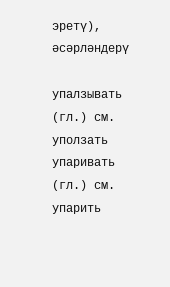эретү), әсәрләндерү

упалзывать (гл.) см. уползать упаривать (гл.) см. упарить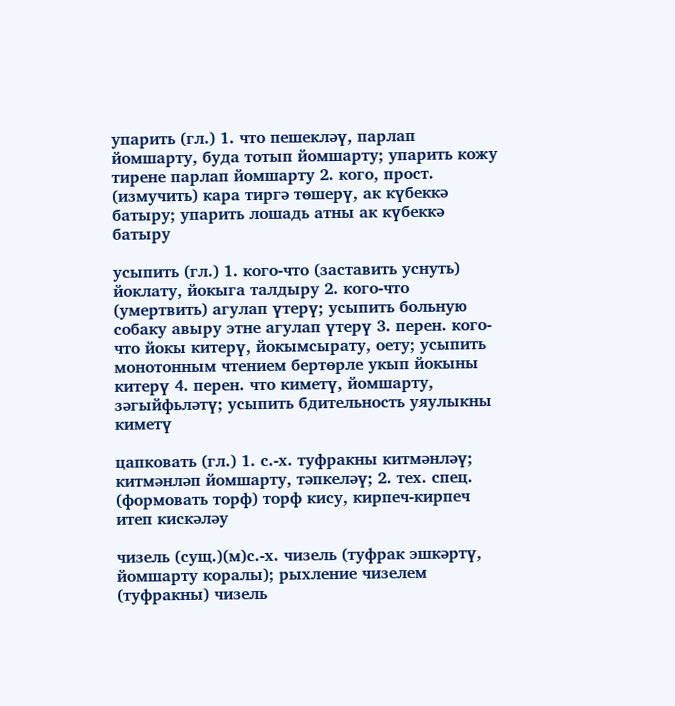упарить (гл.) 1. что пешекләү, парлап йомшарту, буда тотып йомшарту; упарить кожу тирене парлап йомшарту 2. кого, прост. (измучить) кара тиргә төшерү, ак күбеккә батыру; упарить лошадь атны ак күбеккә батыру

усыпить (гл.) 1. кого-что (заставить уснуть) йоклату, йокыга талдыру 2. кого-что (умертвить) агулап үтерү; усыпить больную собаку авыру этне агулап үтерү 3. перен. кого-что йокы китерү, йокымсырату, оету; усыпить монотонным чтением бертөрле укып йокыны китерү 4. перен. что киметү, йомшарту, зәгыйфьләтү; усыпить бдительность уяулыкны киметү

цапковать (гл.) 1. с.-х. туфракны китмәнләү; китмәнләп йомшарту, тәпкеләү; 2. тех. спец. (формовать торф) торф кису, кирпеч-кирпеч итеп кискәләу

чизель (сущ.)(м)с.-х. чизель (туфрак эшкәртү, йомшарту коралы); рыхление чизелем (туфракны) чизель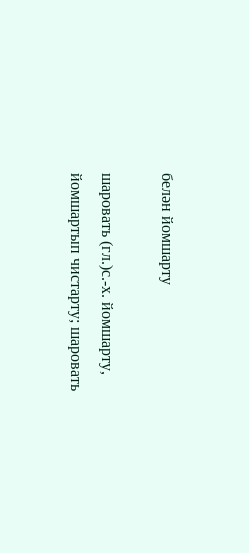белән йомшарту

шаровать (гл.)с.-х. йомшарту, йомшартып чистарту; шаровать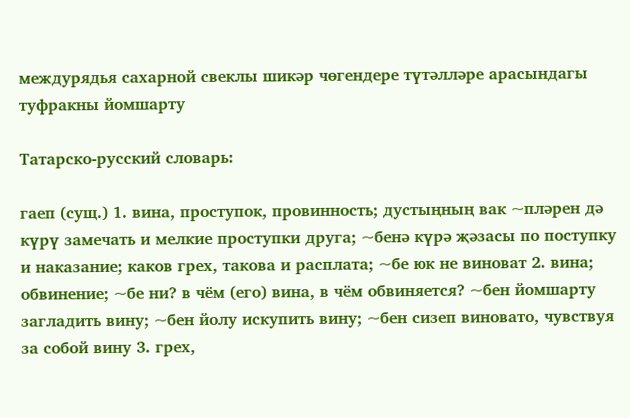междурядья сахарной свеклы шикәр чөгендере түтәлләре арасындагы туфракны йомшарту

Татарско-русский словарь:

гаеп (сущ.) 1. вина, проступок, провинность; дустыңның вак ~пләрен дә күрү замечать и мелкие проступки друга; ~бенә күрә җәзасы по поступку и наказание; каков грех, такова и расплата; ~бе юк не виноват 2. вина; обвинение; ~бе ни? в чём (его) вина, в чём обвиняется? ~бен йомшарту загладить вину; ~бен йолу искупить вину; ~бен сизеп виновато, чувствуя за собой вину 3. грех,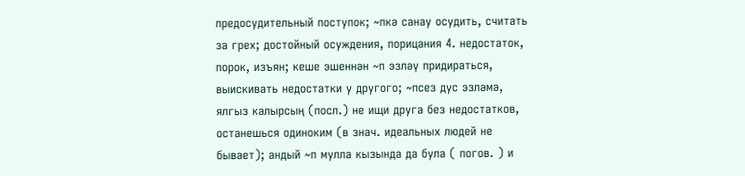предосудительный поступок; ~пкә санау осудить, считать за грех; достойный осуждения, порицания 4. недостаток, порок, изъян; кеше эшеннән ~п эзләү придираться, выискивать недостатки у другого; ~псез дус эзләмә, ялгыз калырсың (посл.) не ищи друга без недостатков, останешься одиноким (в знач. идеальных людей не бывает); андый ~п мулла кызында да була ( погов. ) и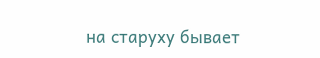на старуху бывает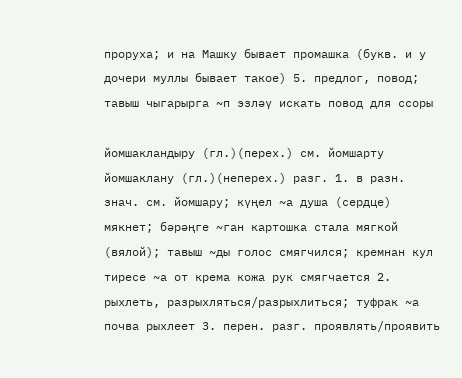проруха; и на Машку бывает промашка (букв. и у дочери муллы бывает такое) 5. предлог, повод; тавыш чыгарырга ~п эзләү искать повод для ссоры

йомшакландыру (гл.)(перех.) см. йомшарту йомшаклану (гл.)(неперех.) разг. 1. в разн. знач. см. йомшару; күңел ~а душа (сердце) мякнет; бәрәңге ~ган картошка стала мягкой (вялой); тавыш ~ды голос смягчился; кремнан кул тиресе ~а от крема кожа рук смягчается 2. рыхлеть, разрыхляться/разрыхлиться; туфрак ~а почва рыхлеет 3. перен. разг. проявлять/проявить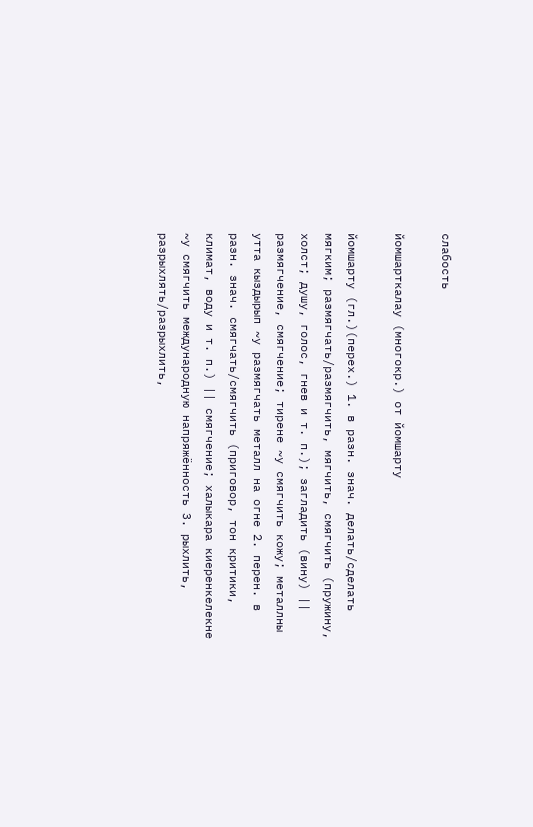слабость

йомшарткалау (многокр.) от йомшарту

йомшарту (гл.)(перех.) 1. в разн. знач. делать/сделать мягким; размягчать/размягчить, мягчить, смягчить (пружину, холст; душу, голос, гнев и т. п.); загладить (вину) || размягчение, смягчение; тирене ~у смягчить кожу; металлны утта кыздырып ~у размягчать металл на огне 2. перен. в разн. знач. смягчать/смягчить (приговор, тон критики, климат, воду и т. п.) || смягчение; халыкара киеренкелекне ~у смягчить международную напряжённость 3. рыхлить, разрыхлять/разрыхлить,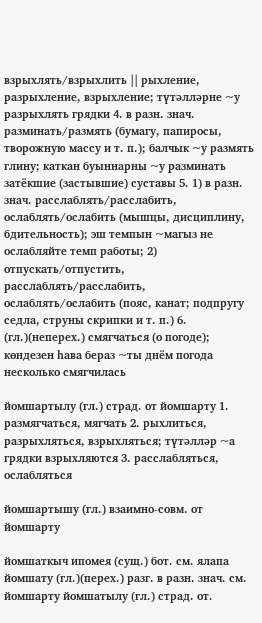взрыхлять/взрыхлить || рыхление, разрыхление, взрыхление; түтәлләрне ~у разрыхлять грядки 4. в разн. знач. разминать/размять (бумагу, папиросы, творожную массу и т. п.); балчык ~у размять глину; каткан буыннарны ~у разминать затёкшие (застывшие) суставы 5. 1) в разн. знач. расслаблять/расслабить, ослаблять/ослабить (мышцы, дисциплину, бдительность); эш темпын ~магыз не ослабляйте темп работы; 2) отпускать/отпустить, расслаблять/расслабить, ослаблять/ослабить (пояс, канат; подпругу седла, струны скрипки и т. п.) 6. (гл.)(неперех.) смягчаться (о погоде); көндезен һава бераз ~ты днём погода несколько смягчилась

йомшартылу (гл.) страд. от йомшарту 1. размягчаться, мягчать 2. рыхлиться, разрыхляться, взрыхляться; түтәлләр ~а грядки взрыхляются 3. расслабляться, ослабляться

йомшартышу (гл.) взаимно-совм. от йомшарту

йомшаткыч ипомея (сущ.) бот. см. ялапа йомшату (гл.)(перех.) разг. в разн. знач. см. йомшарту йомшатылу (гл.) страд. от.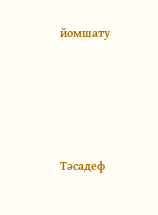йомшату





Тәсадеф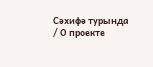Сәхифә турында / О проекте